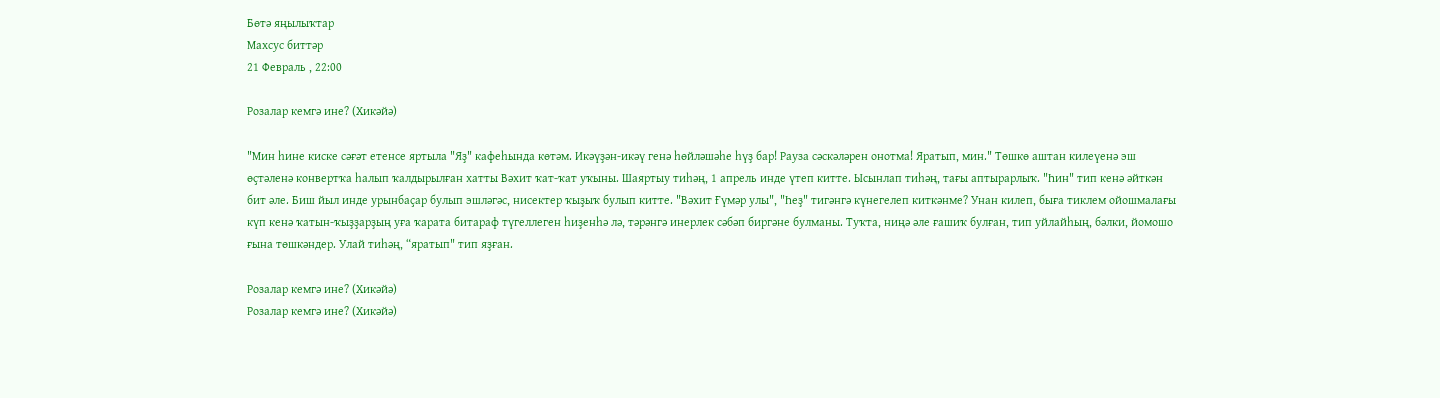Бөтә яңылыҡтар
Махсус биттәр
21 Февраль , 22:00

Розалар кемгә ине? (Хикәйә)

"Мин һине киске сәғәт етенсе яртыла "Яҙ" кафеһында көтәм. Икәүҙән-икәү генә һөйләшәһе һүҙ бар! Рауза сәскәләрен онотма! Яратып, мин." Төшкө аштан килеүенә эш өҫтәленә конвертҡа һалып ҡалдырылған хатты Вәхит ҡат-ҡат уҡыны. Шаяртыу тиһәң, 1 апрель инде үтеп китте. Ысынлап тиһәң, тағы аптырарлыҡ. "Һин" тип кенә әйткән бит әле. Биш йыл инде урынбаҫар булып эшләгәс, нисектер ҡыҙыҡ булып китте. "Вәхит Ғүмәр улы", "Һеҙ" тигәнгә күнегелеп киткәнме? Унан килеп, быға тиклем ойошмалағы күп кенә ҡатын-ҡыҙҙарҙың уға ҡарата битараф түгеллеген һиҙенһә лә, тәрәнгә инерлек сәбәп биргәне булманы. Туҡта, ниңә әле ғашиҡ булған, тип уйлайһың, бәлки, йомошо ғына төшкәндер. Улай тиһәң, “яратып" тип яҙған.

Розалар кемгә ине? (Хикәйә)
Розалар кемгә ине? (Хикәйә)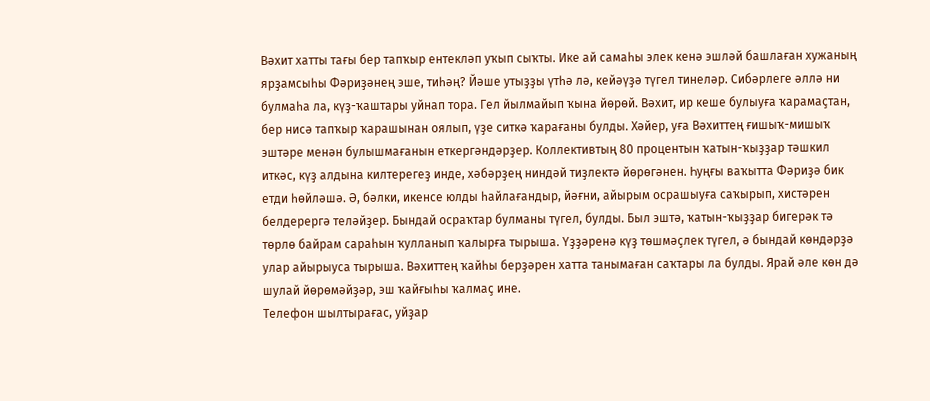Вәхит хатты тағы бер тапҡыр ентекләп уҡып сыҡты. Ике ай самаһы элек кенә эшләй башлаған хужаның ярҙамсыһы Фәриҙәнең эше, тиһәң? Йәше утыҙҙы үтһә лә, кейәүҙә түгел тинеләр. Сибәрлеге әллә ни булмаһа ла, күҙ-ҡаштары уйнап тора. Гел йылмайып ҡына йөрөй. Вәхит, ир кеше булыуға ҡарамаҫтан, бер нисә тапҡыр ҡарашынан оялып, үҙе ситкә ҡарағаны булды. Хәйер, уға Вәхиттең ғишыҡ-мишыҡ эштәре менән булышмағанын еткергәндәрҙер. Коллективтың 80 процентын ҡатын-ҡыҙҙар тәшкил иткәс, күҙ алдына килтерегеҙ инде, хәбәрҙең ниндәй тиҙлектә йөрөгәнен. Һуңғы ваҡытта Фәриҙә бик етди һөйләшә. Ә, бәлки, икенсе юлды һайлағандыр, йәғни, айырым осрашыуға саҡырып, хистәрен белдерергә теләйҙер. Бындай осраҡтар булманы түгел, булды. Был эштә, ҡатын-ҡыҙҙар бигерәк тә төрлө байрам сараһын ҡулланып ҡалырға тырыша. Үҙҙәренә күҙ төшмәҫлек түгел, ә бындай көндәрҙә улар айырыуса тырыша. Вәхиттең ҡайһы берҙәрен хатта танымаған саҡтары ла булды. Ярай әле көн дә шулай йөрөмәйҙәр, эш ҡайғыһы ҡалмаҫ ине.
Телефон шылтырағас, уйҙар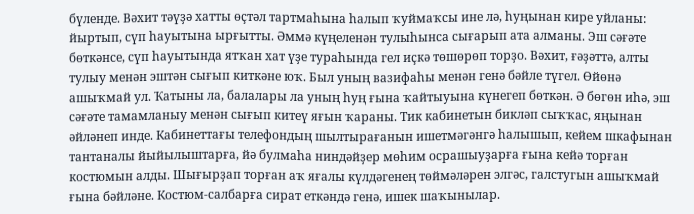бүленде. Вәхит тәүҙә хатты өҫтәл тартмаһына һалып ҡуймаҡсы ине лә, һуңынан кире уйланы: йыртып, сүп һауытына ырғытты. Әммә күңеленән тулыһынса сығарып ата алманы. Эш сәғәте бөткәнсе, сүп һауытында ятҡан хат үҙе тураһында гел иҫкә төшөрөп торҙо. Вәхит, ғәҙәттә, алты тулыу менән эштән сығып киткәне юҡ. Был уның вазифаһы менән генә бәйле түгел. Өйөнә ашыҡмай ул. Ҡатыны ла, балалары ла уның һуң ғына ҡайтыуына күнегеп бөткән. Ә бөгөн иһә, эш сәғәте тамамланыу менән сығып китеү яғын ҡараны. Тик кабинетын бикләп сыҡҡас, яңынан әйләнеп инде. Кабинеттағы телефондың шылтырағанын ишетмәгәнгә һалышып, кейем шкафынан тантаналы йыйылыштарға, йә булмаһа ниндәйҙер мөһим осрашыуҙарға ғына кейә торған костюмын алды. Шығырҙап торған аҡ яғалы күлдәгенең төймәләрен элгәс, галстугын ашыҡмай ғына бәйләне. Костюм-салбарға сират еткәндә генә, ишек шаҡынылар.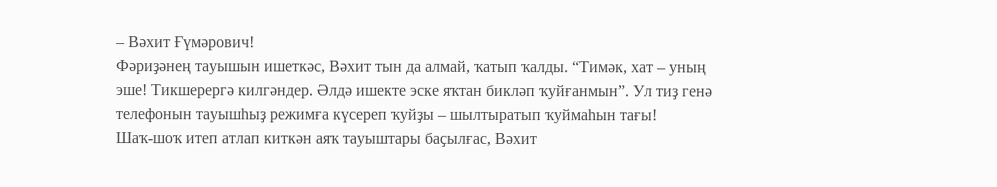– Вәхит Ғүмәрович!
Фәриҙәнең тауышын ишеткәс, Вәхит тын да алмай, ҡатып ҡалды. “Тимәк, хат – уның эше! Тикшерергә килгәндер. Әлдә ишекте эске яҡтан бикләп ҡуйғанмын”. Ул тиҙ генә телефонын тауышһыҙ режимға күсереп ҡуйҙы – шылтыратып ҡуймаһын тағы!
Шаҡ-шоҡ итеп атлап киткән аяҡ тауыштары баҫылғас, Вәхит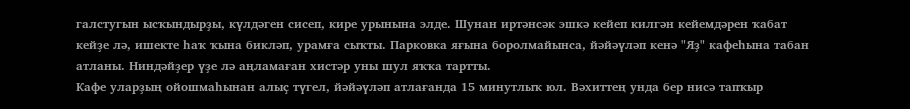галстугын ысҡындырҙы, күлдәген сисеп, кире урынына элде. Шунан иртәнсәк эшкә кейеп килгән кейемдәрен ҡабат кейҙе лә, ишекте һаҡ ҡына бикләп, урамға сыҡты. Парковка яғына боролмайынса, йәйәүләп кенә "Яҙ" кафеһына табан атланы. Ниндәйҙер үҙе лә аңламаған хистәр уны шул яҡҡа тартты.
Кафе уларҙың ойошмаһынан алыҫ түгел, йәйәүләп атлағанда 15 минутлыҡ юл. Вәхиттең унда бер нисә тапҡыр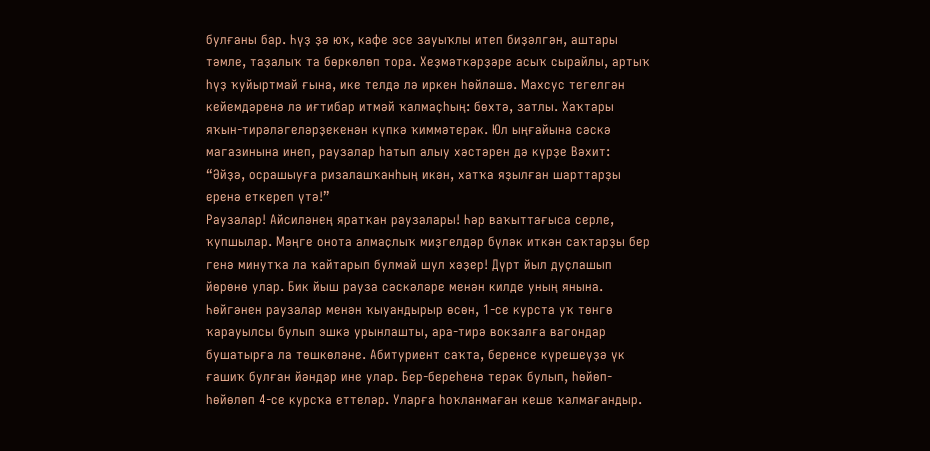булғаны бар. Һүҙ ҙә юҡ, кафе эсе зауыҡлы итеп биҙәлгән, аштары тәмле, таҙалыҡ та бөркөлөп тора. Хеҙмәткәрҙәре асыҡ сырайлы, артыҡ һүҙ ҡуйыртмай ғына, ике телдә лә иркен һөйләшә. Махсус тегелгән кейемдәренә лә иғтибар итмәй ҡалмаҫһың: бөхтә, затлы. Хаҡтары яҡын-тирәләгеләрҙекенән күпкә ҡиммәтерәк. Юл ыңғайына сәскә магазинына инеп, раузалар һатып алыу хәстәрен дә күрҙе Вәхит: “Әйҙә, осрашыуға ризалашҡанһың икән, хатҡа яҙылған шарттарҙы еренә еткереп үтә!”
Раузалар! Айсиләнең яратҡан раузалары! Һәр ваҡыттағыса серле, ҡупшылар. Мәңге онота алмаҫлыҡ миҙгелдәр бүләк иткән саҡтарҙы бер генә минутҡа ла ҡайтарып булмай шул хәҙер! Дүрт йыл дуҫлашып йөрөнө улар. Бик йыш рауза сәскәләре менән килде уның янына. Һөйгәнен раузалар менән ҡыуандырыр өсөн, 1-се курста уҡ төнгө ҡарауылсы булып эшкә урынлашты, ара-тирә вокзалға вагондар бушатырға ла төшкөләне. Абитуриент саҡта, беренсе күрешеүҙә үк ғашиҡ булған йәндәр ине улар. Бер-береһенә терәк булып, һөйөп-һөйөлөп 4-се курсҡа еттеләр. Уларға һоҡланмаған кеше ҡалмағандыр.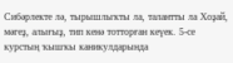Сибәрлекте лә, тырышлыҡты ла, талантты ла Хоҙай, мәгеҙ, алығыҙ, тип кенә тотторған кеүек. 5-се курстың ҡышҡы каникулдарында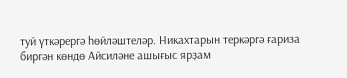туй үткәрергә һөйләштеләр. Никахтарын теркәргә ғариза биргән көндө Айсиләне ашығыс ярҙам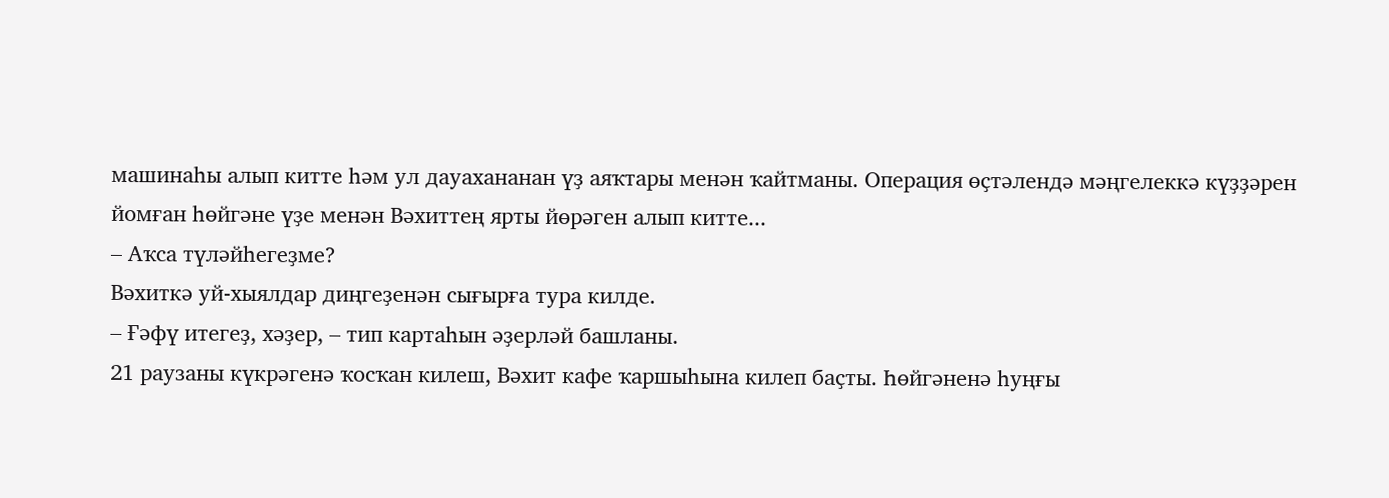машинаһы алып китте һәм ул дауахананан үҙ аяҡтары менән ҡайтманы. Операция өҫтәлендә мәңгелеккә күҙҙәрен йомған һөйгәне үҙе менән Вәхиттең ярты йөрәген алып китте...
– Аҡса түләйһегеҙме?
Вәхиткә уй-хыялдар диңгеҙенән сығырға тура килде.
– Ғәфү итегеҙ, хәҙер, – тип картаһын әҙерләй башланы.
21 раузаны күкрәгенә ҡосҡан килеш, Вәхит кафе ҡаршыһына килеп баҫты. Һөйгәненә һуңғы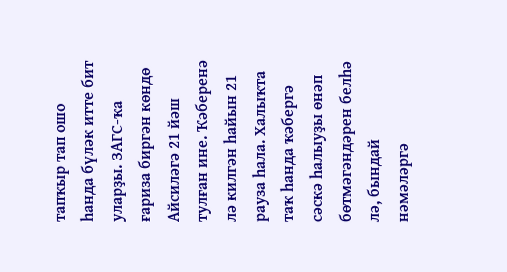тапҡыр тап ошо һанда бүләк итте бит уларҙы. ЗАГС-ҡа ғариза биргән көндө Айсиләгә 21 йәш тулған ине. Ҡәберенә лә килгән һайын 21 рауза һала. Халыҡта таҡ һанда ҡәбергә сәскә һалыуҙы өнәп бөтмәгәндәрен белһә лә, бындай нәмәләргә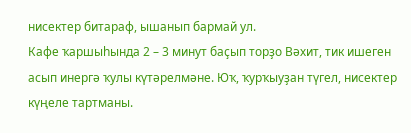нисектер битараф, ышанып бармай ул.
Кафе ҡаршыһында 2 – 3 минут баҫып торҙо Вәхит, тик ишеген асып инергә ҡулы күтәрелмәне. Юҡ, ҡурҡыуҙан түгел, нисектер күңеле тартманы.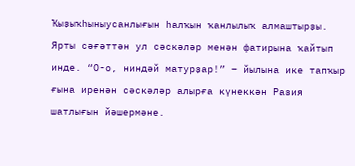Ҡыҙыҡһыныусанлығын һалҡын ҡанлылыҡ алмаштырҙы. Ярты сәғәттән ул сәскәләр менән фатирына ҡайтып инде. “О-о, ниндәй матурҙар!” – йылына ике тапҡыр ғына иренән сәскәләр алырға күнеккән Разия шатлығын йәшермәне.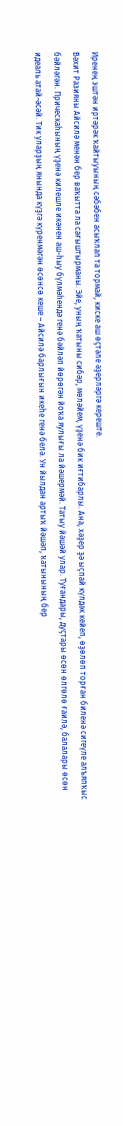Иренең эштән иртәрәк ҡайтыуының сәбәбен асыҡлап та тормай, киске аш өҫтәле әҙерләргә кереште.
Вәхит Разияны Айсилә менән бер ваҡытта ла сағыштырманы. Эйе, уның ҡатыны сибәр, мөләйем, үҙенә бик иғтибарлы. Ана, хәҙер ҙә ыҫпай күлдәк кейеп, өҙөлөп торған биленә сигеүле алъяпҡыс бәйләгән. Прическаһының үҙенә килешле икәнен аш-һыу бүлмәһендә генә бәйләп йөрөгән йоҡа яулығы ла йәшермәй. Татыу йәшәй улар. Туғандары, дуҫтары өсөн өлгөлө ғаилә, балалары өсөн идеаль атай-әсәй. Тик уларҙың янында күҙгә күренмәгән өсөнсө кеше – Айсилә барлығын икеһе генә белә. Ун йылдан артыҡ йәшәп, ҡатынының бер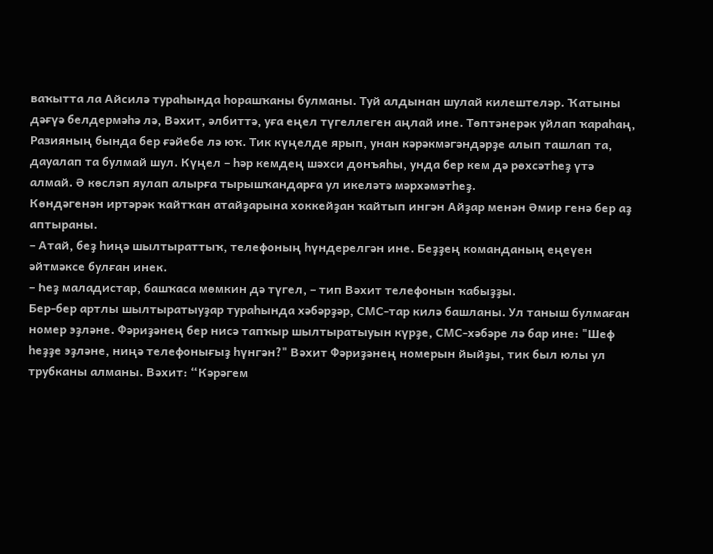ваҡытта ла Айсилә тураһында һорашҡаны булманы. Туй алдынан шулай килештеләр. Ҡатыны дәғүә белдермәһә лә, Вәхит, әлбиттә, уға еңел түгеллеген аңлай ине. Төптәнерәк уйлап ҡараһаң, Разияның бында бер ғәйебе лә юҡ. Тик күңелде ярып, унан кәрәкмәгәндәрҙе алып ташлап та, дауалап та булмай шул. Күңел – һәр кемдең шәхси донъяһы, унда бер кем дә рөхсәтһеҙ үтә алмай. Ә көсләп яулап алырға тырышҡандарға ул икеләтә мәрхәмәтһеҙ.
Көндәгенән иртәрәк ҡайтҡан атайҙарына хоккейҙан ҡайтып ингән Айҙар менән Әмир генә бер аҙ аптыраны.
– Атай, беҙ һиңә шылтыраттыҡ, телефоның һүндерелгән ине. Беҙҙең команданың еңеүен әйтмәксе булған инек.
– Һеҙ маладистар, башҡаса мөмкин дә түгел, – тип Вәхит телефонын ҡабыҙҙы.
Бер-бер артлы шылтыратыуҙар тураһында хәбәрҙәр, СМС-тар килә башланы. Ул таныш булмаған номер эҙләне. Фәриҙәнең бер нисә тапҡыр шылтыратыуын күрҙе, СМС-хәбәре лә бар ине: "Шеф һеҙҙе эҙләне, ниңә телефонығыҙ һүнгән?" Вәхит Фәриҙәнең номерын йыйҙы, тик был юлы ул трубканы алманы. Вәхит: “Кәрәгем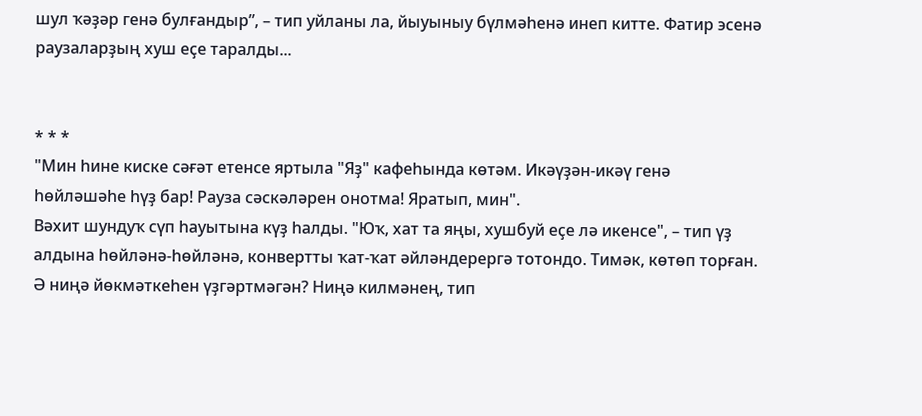шул ҡәҙәр генә булғандыр”, – тип уйланы ла, йыуыныу бүлмәһенә инеп китте. Фатир эсенә раузаларҙың хуш еҫе таралды...


* * *
"Мин һине киске сәғәт етенсе яртыла "Яҙ" кафеһында көтәм. Икәүҙән-икәү генә һөйләшәһе һүҙ бар! Рауза сәскәләрен онотма! Яратып, мин".
Вәхит шундуҡ сүп һауытына күҙ һалды. "Юҡ, хат та яңы, хушбуй еҫе лә икенсе", – тип үҙ алдына һөйләнә-һөйләнә, конвертты ҡат-ҡат әйләндерергә тотондо. Тимәк, көтөп торған. Ә ниңә йөкмәткеһен үҙгәртмәгән? Ниңә килмәнең, тип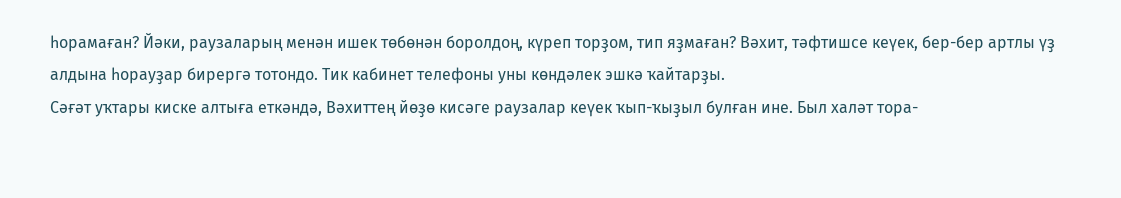һорамаған? Йәки, раузаларың менән ишек төбөнән боролдоң, күреп торҙом, тип яҙмаған? Вәхит, тәфтишсе кеүек, бер-бер артлы үҙ алдына һорауҙар бирергә тотондо. Тик кабинет телефоны уны көндәлек эшкә ҡайтарҙы.
Сәғәт уҡтары киске алтыға еткәндә, Вәхиттең йөҙө кисәге раузалар кеүек ҡып-ҡыҙыл булған ине. Был халәт тора-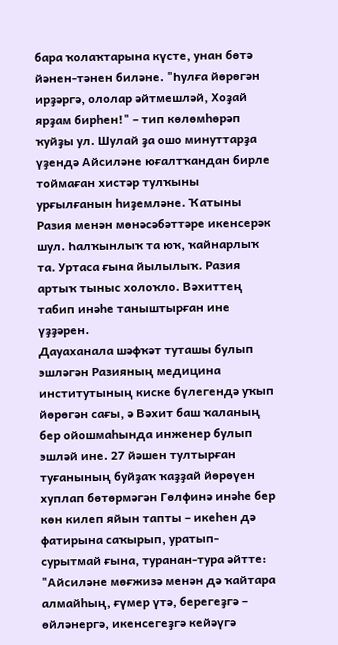бара ҡолаҡтарына күсте, унан бөтә йәнен-тәнен биләне. "Һулға йөрөгән ирҙәргә, ололар әйтмешләй, Хоҙай ярҙам бирһен!" – тип көлөмһөрәп ҡуйҙы ул. Шулай ҙа ошо минуттарҙа үҙендә Айсиләне юғалтҡандан бирле тоймаған хистәр тулҡыны урғылғанын һиҙемләне. Ҡатыны Разия менән мөнәсәбәттәре икенсерәк шул. Һалҡынлыҡ та юҡ, ҡайнарлыҡ та. Уртаса ғына йылылыҡ. Разия артыҡ тыныс холоҡло. Вәхиттең табип инәһе таныштырған ине үҙҙәрен.
Дауаханала шәфҡәт туташы булып эшләгән Разияның медицина институтының киске бүлегендә уҡып йөрөгән сағы, ә Вәхит баш ҡаланың бер ойошмаһында инженер булып эшләй ине. 27 йәшен тултырған туғанының буйҙаҡ ҡаҙҙай йөрөүен хуплап бөтөрмәгән Гөлфинә инәһе бер көн килеп яйын тапты – икеһен дә фатирына саҡырып, уратып-сурытмай ғына, туранан-тура әйтте: "Айсиләне мөғжизә менән дә ҡайтара алмайһың, ғүмер үтә, берегеҙгә – өйләнергә, икенсегеҙгә кейәүгә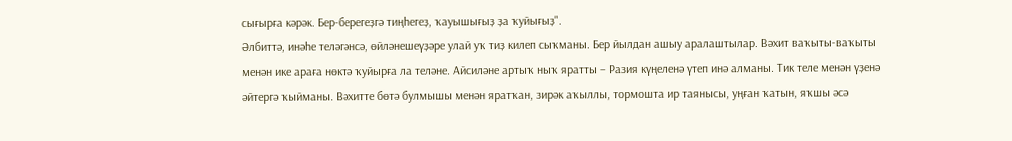сығырға кәрәк. Бер-берегеҙгә тиңһегеҙ, ҡауышығыҙ ҙа ҡуйығыҙ".
Әлбиттә, инәһе теләгәнсә, өйләнешеүҙәре улай уҡ тиҙ килеп сыҡманы. Бер йылдан ашыу аралаштылар. Вәхит ваҡыты-ваҡыты менән ике араға нөктә ҡуйырға ла теләне. Айсиләне артыҡ ныҡ яратты – Разия күңеленә үтеп инә алманы. Тик теле менән үҙенә әйтергә ҡыйманы. Вәхитте бөтә булмышы менән яратҡан, зирәк аҡыллы, тормошта ир таянысы, уңған ҡатын, яҡшы әсә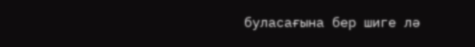буласағына бер шиге лә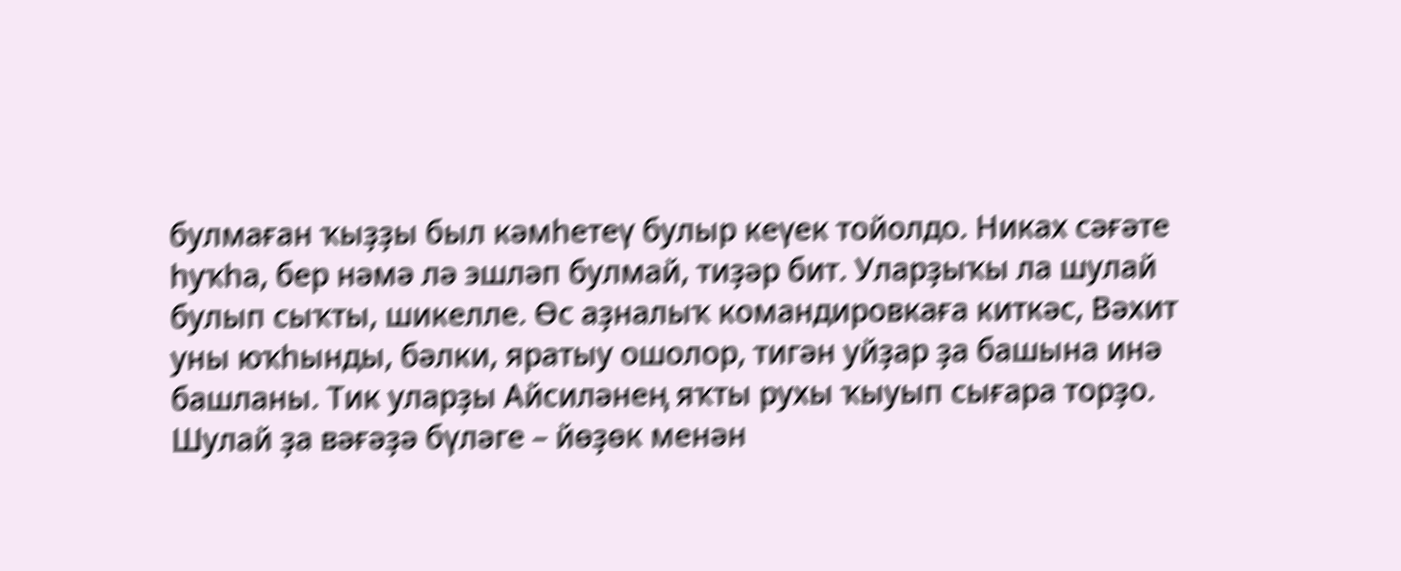булмаған ҡыҙҙы был кәмһетеү булыр кеүек тойолдо. Никах сәғәте һуҡһа, бер нәмә лә эшләп булмай, тиҙәр бит. Уларҙыҡы ла шулай булып сыҡты, шикелле. Өс аҙналыҡ командировкаға киткәс, Вәхит уны юҡһынды, бәлки, яратыу ошолор, тигән уйҙар ҙа башына инә башланы. Тик уларҙы Айсиләнең яҡты рухы ҡыуып сығара торҙо. Шулай ҙа вәғәҙә бүләге – йөҙөк менән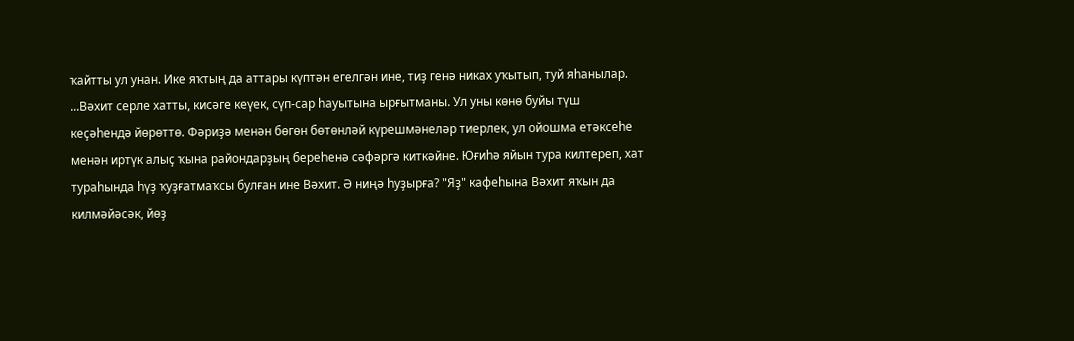ҡайтты ул унан. Ике яҡтың да аттары күптән егелгән ине, тиҙ генә никах уҡытып, туй яһанылар.
...Вәхит серле хатты, кисәге кеүек, сүп-сар һауытына ырғытманы. Ул уны көнө буйы түш кеҫәһендә йөрөттө. Фәриҙә менән бөгөн бөтөнләй күрешмәнеләр тиерлек, ул ойошма етәксеһе менән иртүк алыҫ ҡына райондарҙың береһенә сәфәргә киткәйне. Юғиһә яйын тура килтереп, хат тураһында һүҙ ҡуҙғатмаҡсы булған ине Вәхит. Ә ниңә һуҙырға? "Яҙ" кафеһына Вәхит яҡын да килмәйәсәк, йөҙ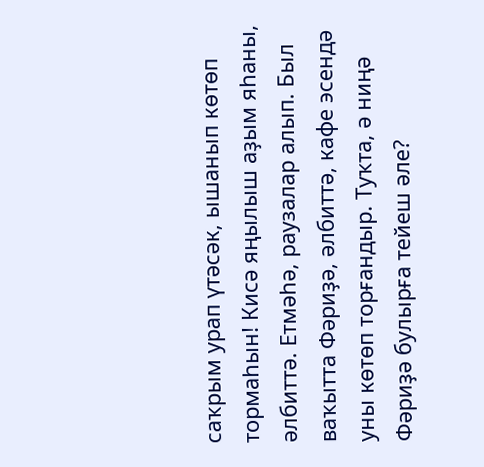саҡрым урап үтәсәк, ышанып көтөп тормаһын! Кисә яңылыш аҙым яһаны, әлбиттә. Етмәһә, раузалар алып. Был ваҡытта Фәриҙә, әлбиттә, кафе эсендә уны көтөп торғандыр. Туҡта, ә ниңә Фәриҙә булырға тейеш әле?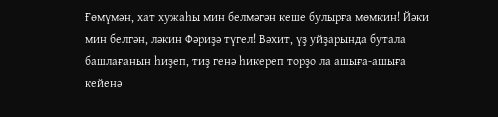Ғөмүмән, хат хужаһы мин белмәгән кеше булырға мөмкин! Йәки мин белгән, ләкин Фәриҙә түгел! Вәхит, үҙ уйҙарында бутала башлағанын һиҙеп, тиҙ генә һикереп торҙо ла ашыға-ашыға кейенә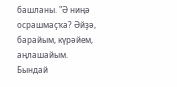башланы. "Ә ниңә осрашмаҫҡа? Әйҙә, барайым, күрәйем, аңлашайым. Бындай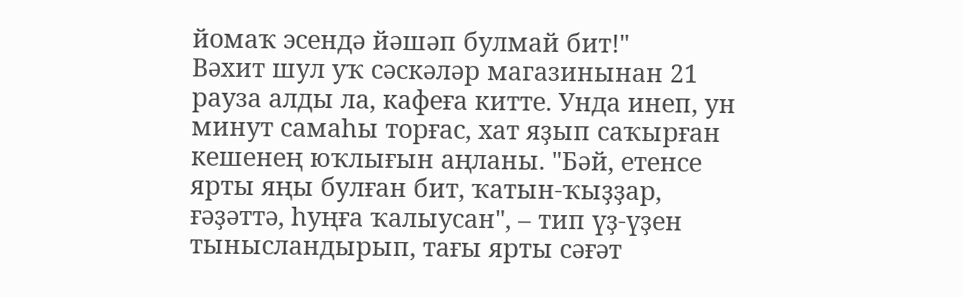йомаҡ эсендә йәшәп булмай бит!"
Вәхит шул уҡ сәскәләр магазинынан 21 рауза алды ла, кафеға китте. Унда инеп, ун минут самаһы торғас, хат яҙып саҡырған кешенең юҡлығын аңланы. "Бәй, етенсе ярты яңы булған бит, ҡатын-ҡыҙҙар, ғәҙәттә, һуңға ҡалыусан", – тип үҙ-үҙен тынысландырып, тағы ярты сәғәт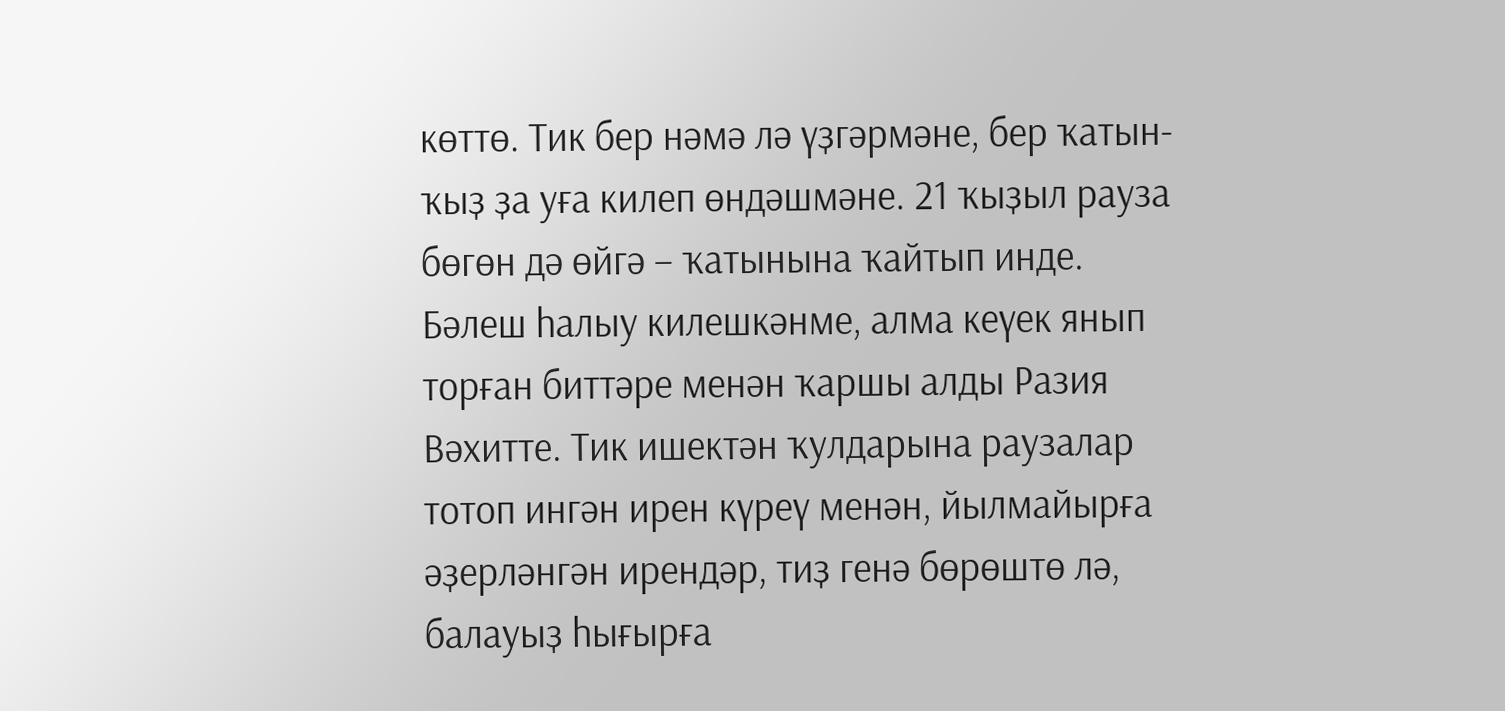көттө. Тик бер нәмә лә үҙгәрмәне, бер ҡатын-ҡыҙ ҙа уға килеп өндәшмәне. 21 ҡыҙыл рауза бөгөн дә өйгә – ҡатынына ҡайтып инде.
Бәлеш һалыу килешкәнме, алма кеүек янып торған биттәре менән ҡаршы алды Разия Вәхитте. Тик ишектән ҡулдарына раузалар тотоп ингән ирен күреү менән, йылмайырға әҙерләнгән ирендәр, тиҙ генә бөрөштө лә, балауыҙ һығырға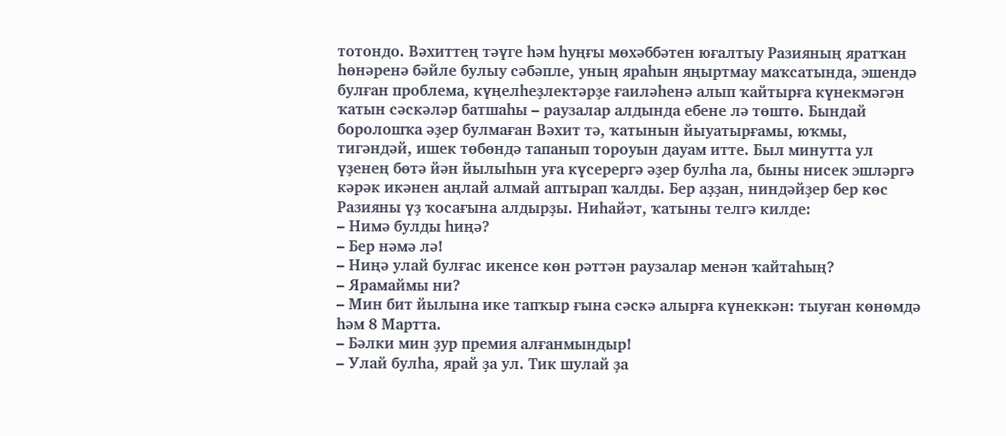тотондо. Вәхиттең тәүге һәм һуңғы мөхәббәтен юғалтыу Разияның яратҡан һөнәренә бәйле булыу сәбәпле, уның яраһын яңыртмау маҡсатында, эшендә булған проблема, күңелһеҙлектәрҙе ғаиләһенә алып ҡайтырға күнекмәгән ҡатын сәскәләр батшаһы – раузалар алдында ебене лә төштө. Бындай боролошҡа әҙер булмаған Вәхит тә, ҡатынын йыуатырғамы, юҡмы, тигәндәй, ишек төбөндә тапанып тороуын дауам итте. Был минутта ул үҙенең бөтә йән йылыһын уға күсерергә әҙер булһа ла, быны нисек эшләргә кәрәк икәнен аңлай алмай аптырап ҡалды. Бер аҙҙан, ниндәйҙер бер көс Разияны үҙ ҡосағына алдырҙы. Ниһайәт, ҡатыны телгә килде:
– Нимә булды һиңә?
– Бер нәмә лә!
– Ниңә улай булғас икенсе көн рәттән раузалар менән ҡайтаһың?
– Ярамаймы ни?
– Мин бит йылына ике тапҡыр ғына сәскә алырға күнеккән: тыуған көнөмдә һәм 8 Мартта.
– Бәлки мин ҙур премия алғанмындыр!
– Улай булһа, ярай ҙа ул. Тик шулай ҙа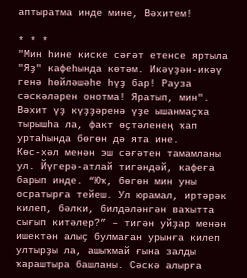аптыратма инде мине, Вәхитем!

* * *
"Мин һине киске сәғәт етенсе яртыла "Яҙ" кафеһында көтәм. Икәүҙән-икәү генә һөйләшәһе һүҙ бар! Рауза сәскәләрен онотма! Яратып, мин". Вәхит үҙ күҙҙәренә үҙе ышанмаҫҡа тырышһа ла, факт өҫтәленең ҡап уртаһында бөгөн дә ята ине.
Көс-хәл менән эш сәғәтен тамамланы ул. Йүгерә-атлай тигәндәй, кафеға барып инде. “Юҡ, бөгөн мин уны осратырға тейеш. Ул юрамал, иртәрәк килеп, бәлки, билдәләнгән ваҡытта сығып китәлер?” – тигән уйҙар менән ишектән алыҫ булмаған урынға килеп ултырҙы ла, ашыҡмай ғына залды ҡараштыра башланы. Сәскә алырға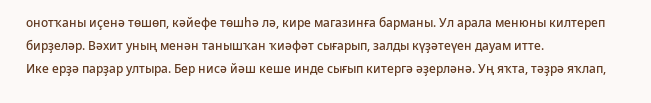онотҡаны иҫенә төшөп, кәйефе төшһә лә, кире магазинға барманы. Ул арала менюны килтереп бирҙеләр. Вәхит уның менән танышҡан ҡиәфәт сығарып, залды күҙәтеүен дауам итте.
Ике ерҙә парҙар ултыра. Бер нисә йәш кеше инде сығып китергә әҙерләнә. Уң яҡта, тәҙрә яҡлап,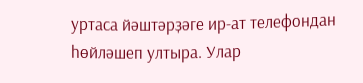уртаса йәштәрҙәге ир-ат телефондан һөйләшеп ултыра. Улар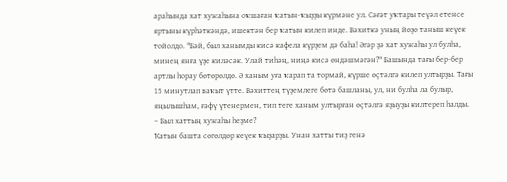араһында хат хужаһына оҡшаған ҡатын-ҡыҙҙы күрмәне ул. Сәғәт уҡтары теүәл етенсе яртыны күрһәткәндә, ишектән бер ҡатын килеп инде. Вәхиткә уның йөҙө таныш кеүек тойолдо. "Бәй, был ханымды кисә кафела күрҙем дә баһа! Әгәр ҙә хат хужаһы ул булһа, минең янға үҙе киләсәк. Улай тиһәң, ниңә кисә өндәшмәгән?" Башында тағы бер-бер артлы һорау бөтөрөлдө. Ә ханым уға ҡарап та тормай, күрше өҫтәлгә килеп ултырҙы. Тағы 15 минутлап ваҡыт үтте. Вәхиттең түҙемлеге бөтә башланы, ул, ни булһа ла булыр, яңылышһам, ғәфү үтенермен, тип теге ханым ултырған өҫтәлгә яҙыуҙы килтереп һалды.
– Был хаттың хужаһы һеҙме?
Ҡатын башта сөгөлдөр кеүек ҡыҙарҙы. Унан хатты тиҙ генә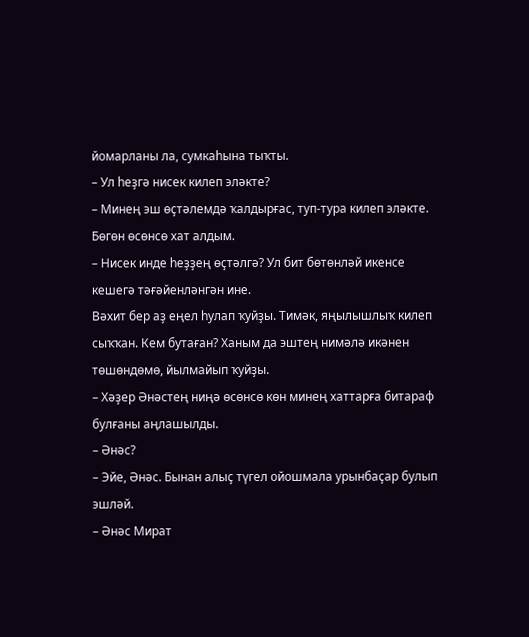йомарланы ла, сумкаһына тыҡты.
– Ул һеҙгә нисек килеп эләкте?
– Минең эш өҫтәлемдә ҡалдырғас, туп-тура килеп эләкте. Бөгөн өсөнсө хат алдым.
– Нисек инде һеҙҙең өҫтәлгә? Ул бит бөтөнләй икенсе кешегә тәғәйенләнгән ине.
Вәхит бер аҙ еңел һулап ҡуйҙы. Тимәк, яңылышлыҡ килеп сыҡҡан. Кем бутаған? Ханым да эштең нимәлә икәнен төшөндөмө, йылмайып ҡуйҙы.
– Хәҙер Әнәстең ниңә өсөнсө көн минең хаттарға битараф булғаны аңлашылды.
– Әнәс?
– Эйе, Әнәс. Бынан алыҫ түгел ойошмала урынбаҫар булып эшләй.
– Әнәс Мират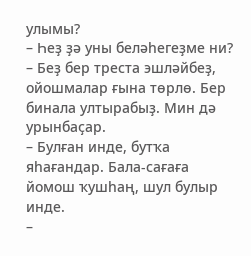улымы?
– Һеҙ ҙә уны беләһегеҙме ни?
– Беҙ бер треста эшләйбеҙ, ойошмалар ғына төрлө. Бер бинала ултырабыҙ. Мин дә урынбаҫар.
– Булған инде, бутҡа яһағандар. Бала-сағаға йомош ҡушһаң, шул булыр инде.
–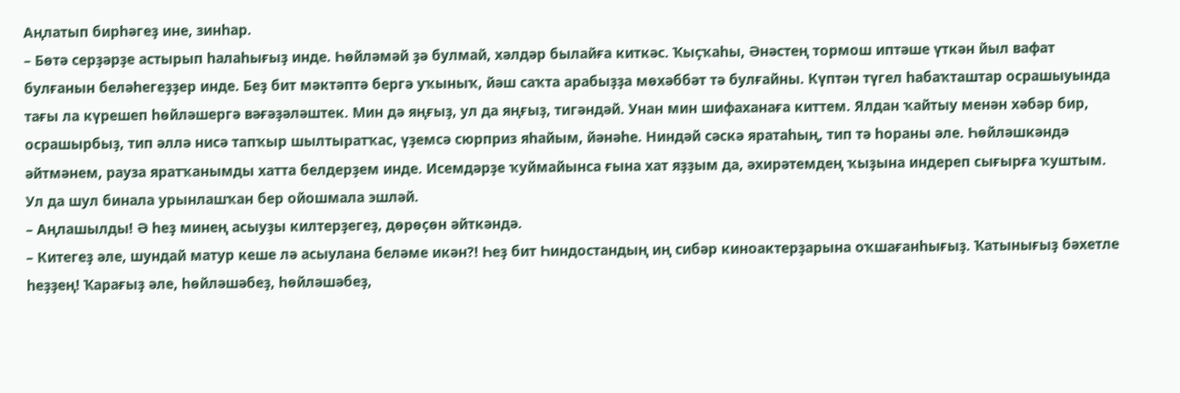Аңлатып бирһәгеҙ ине, зинһар.
– Бөтә серҙәрҙе астырып һалаһығыҙ инде. Һөйләмәй ҙә булмай, хәлдәр былайға киткәс. Ҡыҫҡаһы, Әнәстең тормош иптәше үткән йыл вафат булғанын беләһегеҙҙер инде. Беҙ бит мәктәптә бергә уҡыныҡ, йәш саҡта арабыҙҙа мөхәббәт тә булғайны. Күптән түгел һабаҡташтар осрашыуында тағы ла күрешеп һөйләшергә вәғәҙәләштек. Мин дә яңғыҙ, ул да яңғыҙ, тигәндәй. Унан мин шифаханаға киттем. Ялдан ҡайтыу менән хәбәр бир, осрашырбыҙ, тип әллә нисә тапҡыр шылтыратҡас, үҙемсә сюрприз яһайым, йәнәһе. Ниндәй сәскә яратаһың, тип тә һораны әле. Һөйләшкәндә әйтмәнем, рауза яратҡанымды хатта белдерҙем инде. Исемдәрҙе ҡуймайынса ғына хат яҙҙым да, әхирәтемдең ҡыҙына индереп сығырға ҡуштым. Ул да шул бинала урынлашҡан бер ойошмала эшләй.
– Аңлашылды! Ә һеҙ минең асыуҙы килтерҙегеҙ, дөрөҫөн әйткәндә.
– Китегеҙ әле, шундай матур кеше лә асыулана беләме икән?! Һеҙ бит Һиндостандың иң сибәр киноактерҙарына оҡшағанһығыҙ. Ҡатынығыҙ бәхетле һеҙҙең! Ҡарағыҙ әле, һөйләшәбеҙ, һөйләшәбеҙ,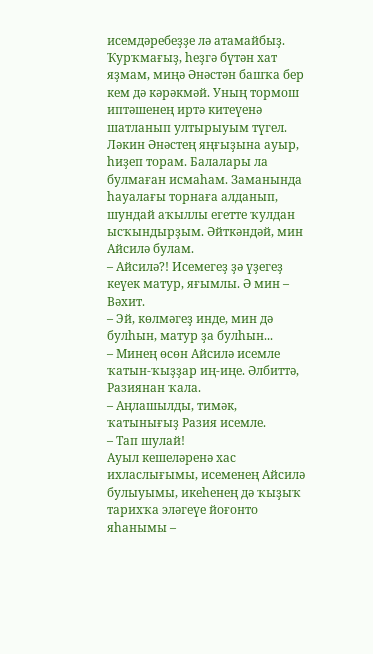исемдәребеҙҙе лә атамайбыҙ. Ҡурҡмағыҙ, һеҙгә бүтән хат яҙмам, миңә Әнәстән башҡа бер кем дә кәрәкмәй. Уның тормош иптәшенең иртә китеүенә шатланып ултырыуым түгел. Ләкин Әнәстең яңғыҙына ауыр, һиҙеп торам. Балалары ла булмаған исмаһам. Заманында һауалағы торнаға алданып, шундай аҡыллы егетте ҡулдан ысҡындырҙым. Әйткәндәй, мин Айсилә булам.
– Айсилә?! Исемегеҙ ҙә үҙегеҙ кеүек матур, яғымлы. Ә мин – Вәхит.
– Эй, көлмәгеҙ инде, мин дә булһын, матур ҙа булһын...
– Минең өсөн Айсилә исемле ҡатын-ҡыҙҙар иң-иңе. Әлбиттә, Разиянан ҡала.
– Аңлашылды, тимәк, ҡатынығыҙ Разия исемле.
– Тап шулай!
Ауыл кешеләренә хас ихласлығымы, исеменең Айсилә булыуымы, икеһенең дә ҡыҙыҡ тарихҡа эләгеүе йоғонто яһанымы –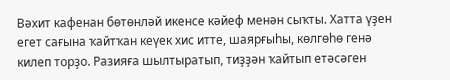Вәхит кафенан бөтөнләй икенсе кәйеф менән сыҡты. Хатта үҙен егет сағына ҡайтҡан кеүек хис итте, шаярғыһы, көлгөһө генә килеп торҙо. Разияға шылтыратып, тиҙҙән ҡайтып етәсәген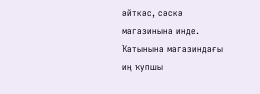әйткәс, сәскә магазинына инде. Ҡатынына магазиндағы иң ҡупшы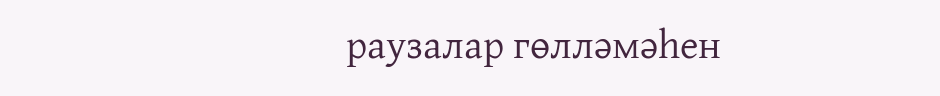раузалар гөлләмәһен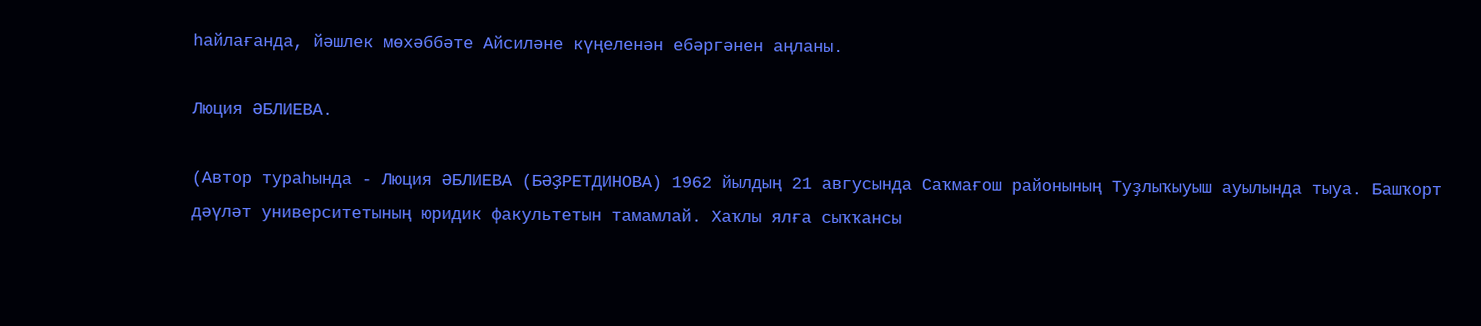һайлағанда, йәшлек мөхәббәте Айсиләне күңеленән ебәргәнен аңланы.

Люция ӘБЛИЕВА.

(Автор тураһында - Люция ӘБЛИЕВА (БӘҘРЕТДИНОВА) 1962 йылдың 21 авгусында Саҡмағош районының Туҙлыҡыуыш ауылында тыуа. Башҡорт дәүләт университетының юридик факультетын тамамлай. Хаҡлы ялға сыҡҡансы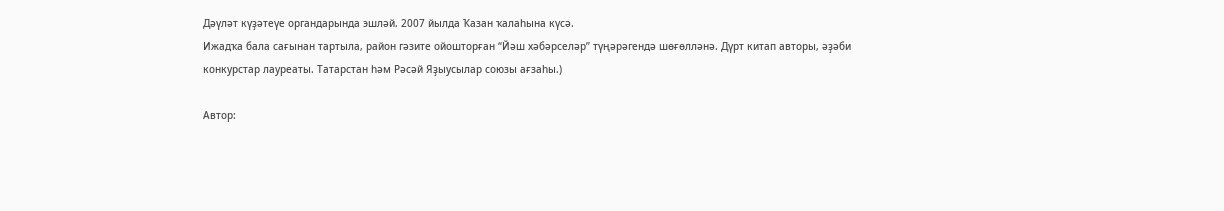Дәүләт күҙәтеүе органдарында эшләй. 2007 йылда Ҡазан ҡалаһына күсә.
Ижадҡа бала сағынан тартыла, район гәзите ойошторған “Йәш хәбәрселәр” түңәрәгендә шөғөлләнә. Дүрт китап авторы, әҙәби конкурстар лауреаты. Татарстан һәм Рәсәй Яҙыусылар союзы ағзаһы.)

Автор: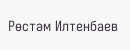Рөстәм Илтенбаев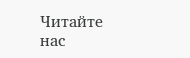Читайте нас